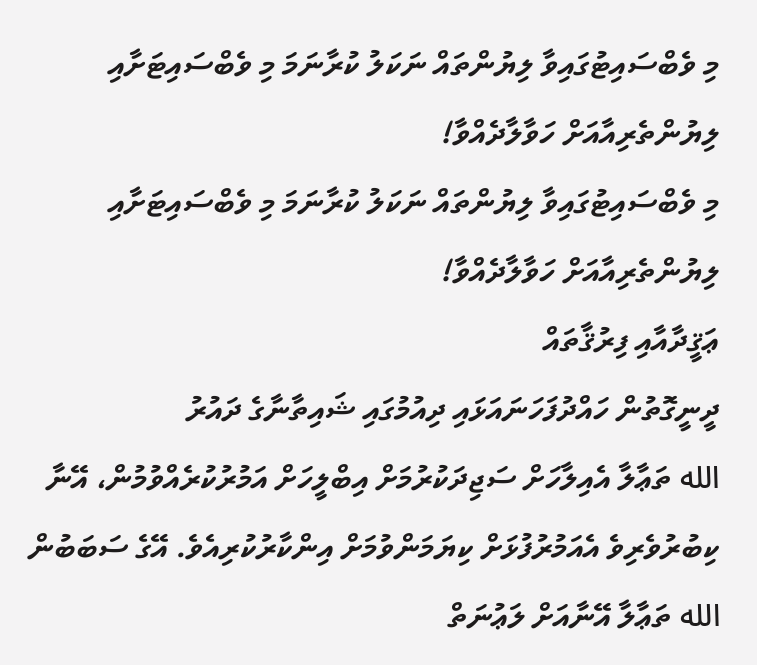މި ވެބްސައިޓުގައިވާ ލިޔުންތައް ނަކަލު ކުރާނަމަ މި ވެބްސައިޓަށާއި ލިޔުންތެރިއާއަށް ހަވާލާދެއްވާ!
މި ވެބްސައިޓުގައިވާ ލިޔުންތައް ނަކަލު ކުރާނަމަ މި ވެބްސައިޓަށާއި ލިޔުންތެރިއާއަށް ހަވާލާދެއްވާ!
ޢަޤީދާއާއި ފިރުޤާތައް
ދީނީގޮތުން ހައްދުފަހަނައަޅައި ދިއުމުގައި ޝައިތާނާގެ ދައުރު
الله ތަޢާލާ އެއިލާހަށް ސަޖިދަކުރުމަށް އިބްލީހަށް އަމުރުކުރެއްވުމުން، އޭނާ ކިބުރުވެރިވެ އެއަމުރުފުޅަށް ކިޔަމަންވުމަށް އިންކާރުކުރިއެވެ. އޭގެ ސަބަބުން الله ތަޢާލާ އޭނާއަށް ލަޢުނަތް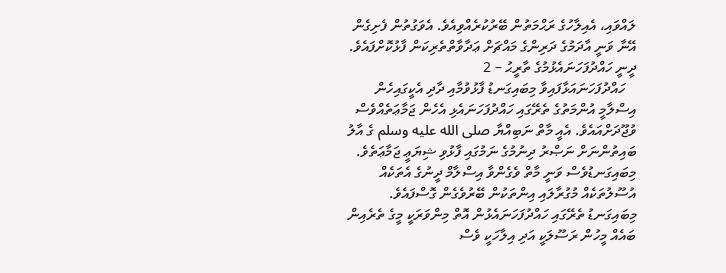ލައްވައި، އެއިލާހުގެ ރަޙްމަތުން ބޭރުކުރެއްވިއެވެ. އެވަގުތުން ފެށިގެން އޭނާ ވަނީ އާދަމުގެ ދަރިންގެ މައްޗަށް ޢަދާވާތްތެރިކަން ފާޅުކޮށްފައެވެ.
ދީނީ ހައްދުފަހަނައެޅުމުގެ ތާރީޙު – 2
   ހައްދުފަހަނައަޅާފައިވާ މިބައިގަނޑު ފާޅުވުމާއި ދާދި އެކީގައިހެން އިސްލާމީ އުންމަތުގެ ތެރޭގައި ހައްދުފަހަނައެޅި އެހެން ޖަމާޢަތެއްވެސް ވުޖޫދަށްއައެވެ. އެއީ މާތް ނަބިއްޔާ صلى الله عليه وسلم ގެ އާލު ބައިތުންނަށް ނަޞްރު ދިނުމުގެ ނަމުގައި ފާޅުވި ޝިޔަޢީ ޖަމާޢަތެވެ. މިބައިގަނޑުވެސް ވަނީ މާތް ވެގެންވާ އިސްލާމް ދީނުގެ އެތަކެއް އުސޫލުތަކެއް މުގުރާލައި އިންތަކުން ބޭރުވެގެން ގޮސްފައެވެ. މިބައިގަނޑު ތެރޭގައި ހައްދުފަހަނައެޅުން އޮތް މިންވަރަކީ މީގެ ތެރެއިން ބައެއް މީހުން ރަސޫލަކީ އަދި އިލާހަކީ ވެސް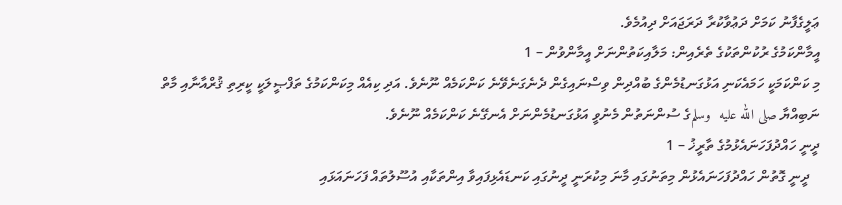ޢަލީގެފާނު ކަމަށް ދަޢުވާކުރާ ދަރަޖައަށް ދިއުމެވެ.
އީމާންކަމުގެ ރުކުންތަކުގެ ތެރެއިން: މަލާއިކަތުންނަށް އީމާންވުން – 1
މި ކަންކަމަކީ ހަމައެކަނި އަޅުގަނޑުމެންގެ ބުއްދިން ވިސްނައިގެން ދެނެގަނެވޭނެ ކަންކަމެއް ނޫނެވެ. އަދި ކިއެއް މިކަންކަމުގެ ތަފްޞީލަކީ ކީރިތި ޤުރްއާނާއި މާތް ނަބިއްޔާ صلى الله عليه  وسلمގެ ސުންނަތުން މެނުވީ އަޅުގަނޑުމެންނަށް އެނގޭނެ ކަންކަމެއް ނޫނެވެ.
ދީނީ ހައްދުފަހަނައެޅުމުގެ ތާރީޚު – 1
   ދީނީ ގޮތުން ހައްދުފަހަނައެޅުން މިތަނުގައި މާނަ މިކުރަނީ ދީނުގައި ކަނޑައެޅިފައިވާ އިންތަކާއި އުސޫލުތައް ފަހަނައަޅައި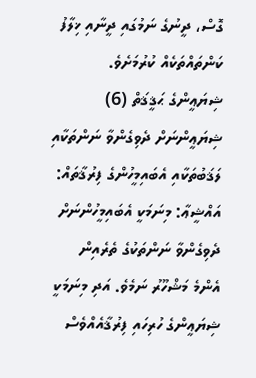ގޮސް، ދީނުގެ ނަމުގައި ދީނާއި ޚިލާފު ކަންތައްތަކެއް ކުރުމަށެވެ.
ޝިޔަޢީންގެ ޙަޤީޤަތް (6)
ޝިޔަޢީންނަށް ދެވިގެންވާ ނަންތަކާއި ލަޤަބުތަކާއި އެބައިމީހުންގެ ފިރުޤާތައް: އައްޝީޢާ: މިނަމަކީ އެބައިމީހުންނަށް ދެވިގެންވާ ނަންތަކުގެ ތެރެއިން އެންމެ މަޝްހޫރު ނަމެވެ. އަދި މިނަމަކީ ޝިޔަޢީންގެ ހުރިހައި ފިރުޤާއެއްވެސް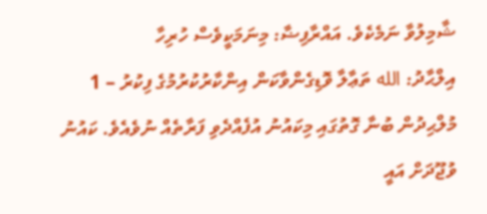ޝާމިލުވާ ނަމެކެވެ. އައްރާފިޟާ: މިނަމަކީވެސް ހުރިހާ
އިލްޙާދު: الله ތަޢާލާ ވޮޑިގެންވާކަން އިންކާރުކުރުމުގެ ފިކުރު – 1
މުލްޙިދުން ބުނާ ގޮތުގައި މިކައުނު އުފެއްދެވި ފަރާތެއް ނުވެއެވެ. ކައުނު ވުޖޫދަށް އައީ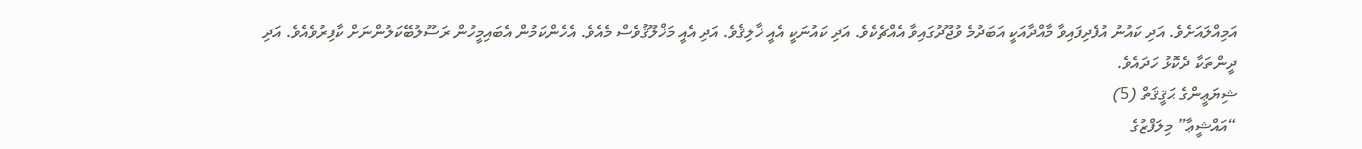އަމިއްލައަށެވެ. އަދި ކައުނު އުފެދިފައިވާ މާއްދާއަކީ އަބަދުމެ ވުޖޫދުގައިވާ އެއްޗެކެވެ. އަދި ކައުނަކީ އެއީ ޚާލިޤެވެ. އަދި އެއީ މަޚްލޫޤުވެސް މެއެވެ. އެހެންކަމުން އެބައިމީހުން ރަސޫލުބޭކަލުންނަށް ކާފިރުވެއެވެ. އަދި ދީންތަކާ ދެކޮޅު ހަދައެވެ.
ޝިޔަޢީންގެ ޙަޤީޤަތް (5)
“އައްޝީޢާ” މިލަފްޒުގެ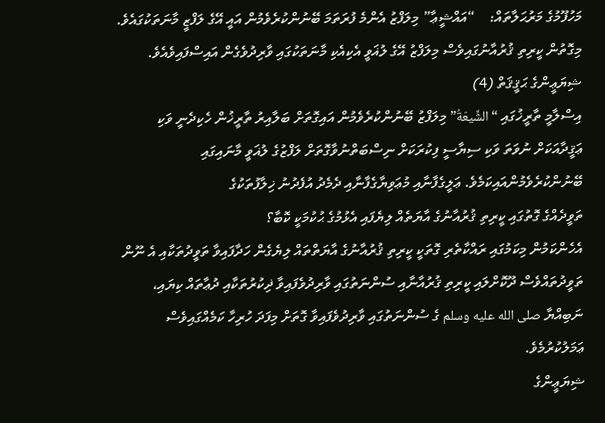މަހުފޫމުގެ މަރުޙަލާތައް:    “އައްޝީޢާ” މިލަފްޒު އެންމެ ފުރަތަމަ ބޭނުންކުރެވެމުން އައީ އޭގެ ލަފްޒީ މާނަތަކުގައެވެ. މިގޮތުން ކީރިތި ޤުރުއާނުގައިވެސް މިލަފްޒު އޭގެ ލުޣަވީ އެކިއެކި މާނަތަކުގައި ވާރިދުވެގެން އައިސްފައިވެއެވެ.
ޝިޔަޢީންގެ ޙަޤީޤަތް (4)
އިސްލާމީ ތާރީޚުގައި “الشِّيعَةُ” މިލަފްޒު ބޭނުންކުރެވެމުން އައިގޮތަށް ބަލާއިރު ތާރީޚުން ހެކިދެނީ ވަކި ޢަޤީދާއަކަށް ނުވަތަ ވަކި ސިޔާސީ ފިކުރަކަށް ނިސްބަތްނުވާގޮތަށް ލަފްޒުގެ ލުޣަވީ މާނައިގައި ބޭނުންކުރެވެމުންއައިކަމެވެ. ޢަލީގެފާނާއި މުޢަވިޔާގެފާނާއި ދެމެދު އުފެދުނު ޚިލާފުތަކުގެ
ތަވީދެއްގެ ގޮތުގައި ކީރިތި ޤުރުއާނުގެ އާޔަތެއް ލިޔެފައި އެޅުމުގެ ޙުކުމަކީ ކޮބާ؟
އެހެންކަމުން މިކަމުގައި ރައްކާތެރި ގޮތަކީ ކީރިތި ޤުރުއާނުގެ އާޔަތްތައް ލިޔެގެން ހަދާފައިވާ ތަވީދުތަކާއި އެ ނޫން ތަވީދުތައްވެސް ދޫކޮށްލައި ކީރިތި ޤުރުއާނާއި ސުންނަތުގައި ވާރިދުވެފައިވާ ޛިކުރުތަކާއި ދުޢާތައް ކިޔައި، ނަބިއްޔާ صلى الله عليه وسلم ގެ ސުންނަތުގައި ވާރިދުވެފައިވާ ގޮތަށް މިފަދަ ހުރިހާ ކަމެއްގައިވެސް ޢަމަލުކުރުމެވެ.
ޝިޔަޢީންގެ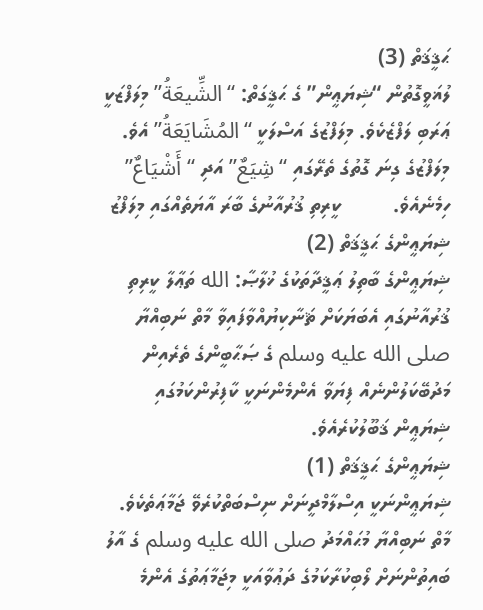ޙަޤީޤަތް (3)
ލުޣަވީގޮތުން “ޝިޔަޢީން” ގެ ޙަޤީގަތް: “الشِّيعَةُ” މިލަފްޒަކީ ޢަރަބި ލަފްޒެކެވެ. މިލަފްޒުގެ އަސްލަކީ “المُشَايَعَةُ” އެވެ. މިލަފްޒުގެ ގިނަ ގޮތުގެ ތެރޭގައި “شِيَعٌ” އަދި “أَشْيَاعٌ” ހިމެނެއެވެ.         ކީރިތި ޤުރުއާނުގެ ބާރަ އާޔަތެއްގައި މިލަފްޒު
ޝިޔަޢީންގެ ޙަޤީޤަތް (2)
ޝިޔަޢީންގެ ބާތިލު ޢަޤީދާތަކުގެ ޚުލާޞާ: الله ތަޢާލާ ކީރިތި ޤުރުއާނުގައި އެބަޔަކަށް ޘަނާކިޔުއްވާފައިވާ މާތް ނަބިއްޔާ صلى الله عليه وسلم ގެ ޞަޙާބީންގެ ތެރެއިން މަދުބޭކަލުންނެއް ފިޔަވާ އެންމެންނަކީ ކާފިރުންކަމުގައި ޝިޔަޢީން ޤަބޫލުކުރެއެވެ.
ޝިޔަޢީންގެ ޙަޤީޤަތް (1)
ޝިޔަޢީންނަކީ އިސްލާމްދީނަށް ނިސްބަތްކުރެވޭ ޖަމާޢަތެކެވެ. މާތް ނަބިއްޔާ މުޙައްމަދު صلى الله عليه وسلم ގެ އާލު ބައިތުންނަށް ލޯބިކުރާކަމުގެ ދަޢުވާއަކީ މިޖަމާޢަތުގެ އެންމެ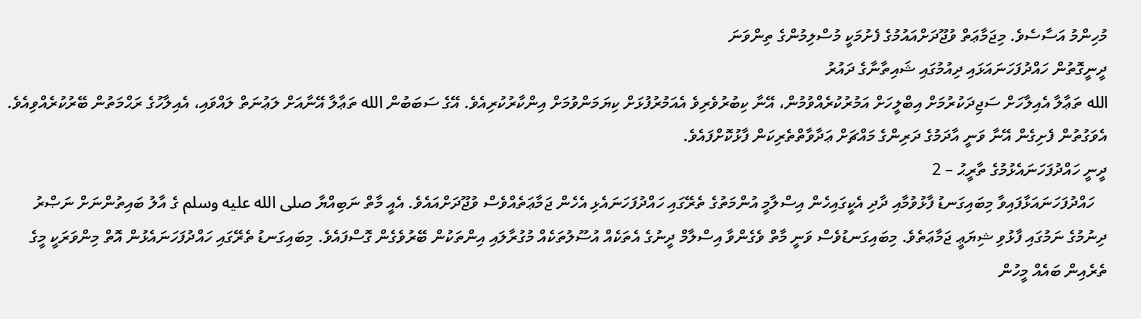މުހިންމު އަސާސެވެ. މިޖަމާޢަތް ވުޖޫދަށްއައުމުގެ ފެށުމަކީ މުސްލިމުންގެ ތިންވަނަ
ދީނީގޮތުން ހައްދުފަހަނައަޅައި ދިއުމުގައި ޝައިތާނާގެ ދައުރު
الله ތަޢާލާ އެއިލާހަށް ސަޖިދަކުރުމަށް އިބްލީހަށް އަމުރުކުރެއްވުމުން، އޭނާ ކިބުރުވެރިވެ އެއަމުރުފުޅަށް ކިޔަމަންވުމަށް އިންކާރުކުރިއެވެ. އޭގެ ސަބަބުން الله ތަޢާލާ އޭނާއަށް ލަޢުނަތް ލައްވައި، އެއިލާހުގެ ރަޙްމަތުން ބޭރުކުރެއްވިއެވެ. އެވަގުތުން ފެށިގެން އޭނާ ވަނީ އާދަމުގެ ދަރިންގެ މައްޗަށް ޢަދާވާތްތެރިކަން ފާޅުކޮށްފައެވެ.
ދީނީ ހައްދުފަހަނައެޅުމުގެ ތާރީޙު – 2
   ހައްދުފަހަނައަޅާފައިވާ މިބައިގަނޑު ފާޅުވުމާއި ދާދި އެކީގައިހެން އިސްލާމީ އުންމަތުގެ ތެރޭގައި ހައްދުފަހަނައެޅި އެހެން ޖަމާޢަތެއްވެސް ވުޖޫދަށްއައެވެ. އެއީ މާތް ނަބިއްޔާ صلى الله عليه وسلم ގެ އާލު ބައިތުންނަށް ނަޞްރު ދިނުމުގެ ނަމުގައި ފާޅުވި ޝިޔަޢީ ޖަމާޢަތެވެ. މިބައިގަނޑުވެސް ވަނީ މާތް ވެގެންވާ އިސްލާމް ދީނުގެ އެތަކެއް އުސޫލުތަކެއް މުގުރާލައި އިންތަކުން ބޭރުވެގެން ގޮސްފައެވެ. މިބައިގަނޑު ތެރޭގައި ހައްދުފަހަނައެޅުން އޮތް މިންވަރަކީ މީގެ ތެރެއިން ބައެއް މީހުން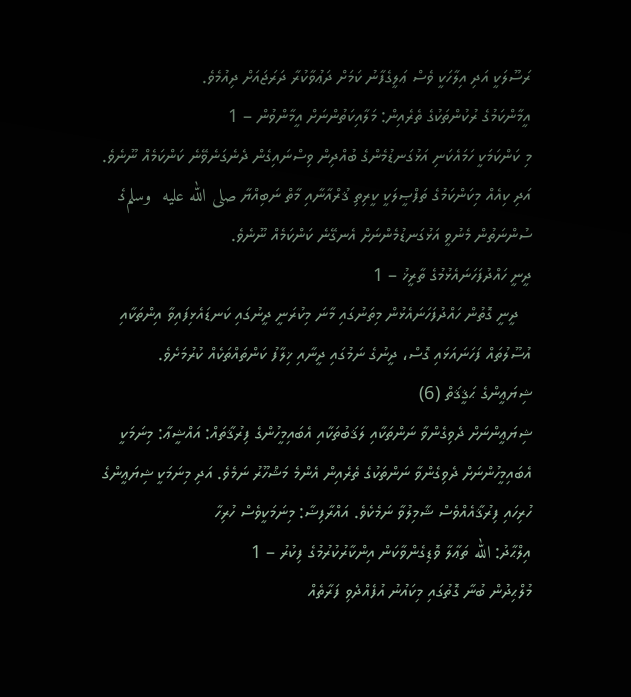ރަސޫލަކީ އަދި އިލާހަކީ ވެސް ޢަލީގެފާނު ކަމަށް ދަޢުވާކުރާ ދަރަޖައަށް ދިއުމެވެ.
އީމާންކަމުގެ ރުކުންތަކުގެ ތެރެއިން: މަލާއިކަތުންނަށް އީމާންވުން – 1
މި ކަންކަމަކީ ހަމައެކަނި އަޅުގަނޑުމެންގެ ބުއްދިން ވިސްނައިގެން ދެނެގަނެވޭނެ ކަންކަމެއް ނޫނެވެ. އަދި ކިއެއް މިކަންކަމުގެ ތަފްޞީލަކީ ކީރިތި ޤުރްއާނާއި މާތް ނަބިއްޔާ صلى الله عليه  وسلمގެ ސުންނަތުން މެނުވީ އަޅުގަނޑުމެންނަށް އެނގޭނެ ކަންކަމެއް ނޫނެވެ.
ދީނީ ހައްދުފަހަނައެޅުމުގެ ތާރީޚު – 1
   ދީނީ ގޮތުން ހައްދުފަހަނައެޅުން މިތަނުގައި މާނަ މިކުރަނީ ދީނުގައި ކަނޑައެޅިފައިވާ އިންތަކާއި އުސޫލުތައް ފަހަނައަޅައި ގޮސް، ދީނުގެ ނަމުގައި ދީނާއި ޚިލާފު ކަންތައްތަކެއް ކުރުމަށެވެ.
ޝިޔަޢީންގެ ޙަޤީޤަތް (6)
ޝިޔަޢީންނަށް ދެވިގެންވާ ނަންތަކާއި ލަޤަބުތަކާއި އެބައިމީހުންގެ ފިރުޤާތައް: އައްޝީޢާ: މިނަމަކީ އެބައިމީހުންނަށް ދެވިގެންވާ ނަންތަކުގެ ތެރެއިން އެންމެ މަޝްހޫރު ނަމެވެ. އަދި މިނަމަކީ ޝިޔަޢީންގެ ހުރިހައި ފިރުޤާއެއްވެސް ޝާމިލުވާ ނަމެކެވެ. އައްރާފިޟާ: މިނަމަކީވެސް ހުރިހާ
އިލްޙާދު: الله ތަޢާލާ ވޮޑިގެންވާކަން އިންކާރުކުރުމުގެ ފިކުރު – 1
މުލްޙިދުން ބުނާ ގޮތުގައި މިކައުނު އުފެއްދެވި ފަރާތެއް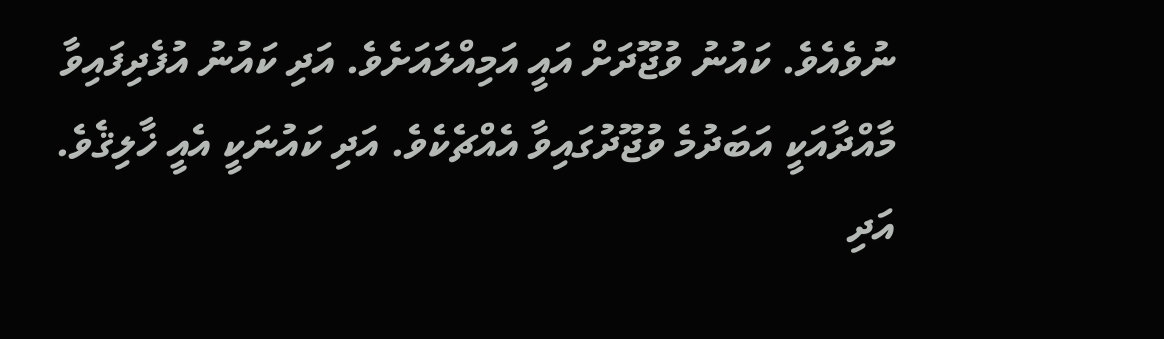ނުވެއެވެ. ކައުނު ވުޖޫދަށް އައީ އަމިއްލައަށެވެ. އަދި ކައުނު އުފެދިފައިވާ މާއްދާއަކީ އަބަދުމެ ވުޖޫދުގައިވާ އެއްޗެކެވެ. އަދި ކައުނަކީ އެއީ ޚާލިޤެވެ. އަދި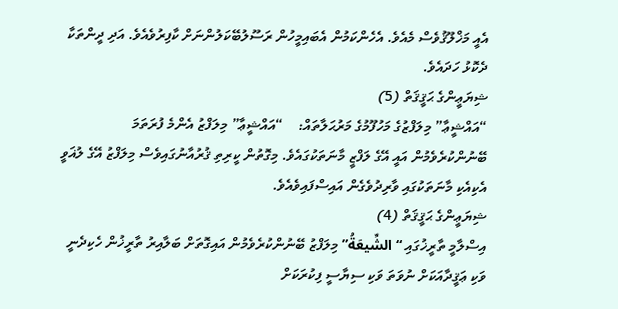އެއީ މަޚްލޫޤުވެސް މެއެވެ. އެހެންކަމުން އެބައިމީހުން ރަސޫލުބޭކަލުންނަށް ކާފިރުވެއެވެ. އަދި ދީންތަކާ ދެކޮޅު ހަދައެވެ.
ޝިޔަޢީންގެ ޙަޤީޤަތް (5)
“އައްޝީޢާ” މިލަފްޒުގެ މަހުފޫމުގެ މަރުޙަލާތައް:    “އައްޝީޢާ” މިލަފްޒު އެންމެ ފުރަތަމަ ބޭނުންކުރެވެމުން އައީ އޭގެ ލަފްޒީ މާނަތަކުގައެވެ. މިގޮތުން ކީރިތި ޤުރުއާނުގައިވެސް މިލަފްޒު އޭގެ ލުޣަވީ އެކިއެކި މާނަތަކުގައި ވާރިދުވެގެން އައިސްފައިވެއެވެ.
ޝިޔަޢީންގެ ޙަޤީޤަތް (4)
އިސްލާމީ ތާރީޚުގައި “الشِّيعَةُ” މިލަފްޒު ބޭނުންކުރެވެމުން އައިގޮތަށް ބަލާއިރު ތާރީޚުން ހެކިދެނީ ވަކި ޢަޤީދާއަކަށް ނުވަތަ ވަކި ސިޔާސީ ފިކުރަކަށް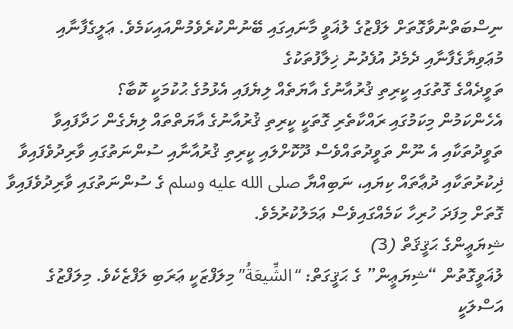ނިސްބަތްނުވާގޮތަށް ލަފްޒުގެ ލުޣަވީ މާނައިގައި ބޭނުންކުރެވެމުންއައިކަމެވެ. ޢަލީގެފާނާއި މުޢަވިޔާގެފާނާއި ދެމެދު އުފެދުނު ޚިލާފުތަކުގެ
ތަވީދެއްގެ ގޮތުގައި ކީރިތި ޤުރުއާނުގެ އާޔަތެއް ލިޔެފައި އެޅުމުގެ ޙުކުމަކީ ކޮބާ؟
އެހެންކަމުން މިކަމުގައި ރައްކާތެރި ގޮތަކީ ކީރިތި ޤުރުއާނުގެ އާޔަތްތައް ލިޔެގެން ހަދާފައިވާ ތަވީދުތަކާއި އެ ނޫން ތަވީދުތައްވެސް ދޫކޮށްލައި ކީރިތި ޤުރުއާނާއި ސުންނަތުގައި ވާރިދުވެފައިވާ ޛިކުރުތަކާއި ދުޢާތައް ކިޔައި، ނަބިއްޔާ صلى الله عليه وسلم ގެ ސުންނަތުގައި ވާރިދުވެފައިވާ ގޮތަށް މިފަދަ ހުރިހާ ކަމެއްގައިވެސް ޢަމަލުކުރުމެވެ.
ޝިޔަޢީންގެ ޙަޤީޤަތް (3)
ލުޣަވީގޮތުން “ޝިޔަޢީން” ގެ ޙަޤީގަތް: “الشِّيعَةُ” މިލަފްޒަކީ ޢަރަބި ލަފްޒެކެވެ. މިލަފްޒުގެ އަސްލަކީ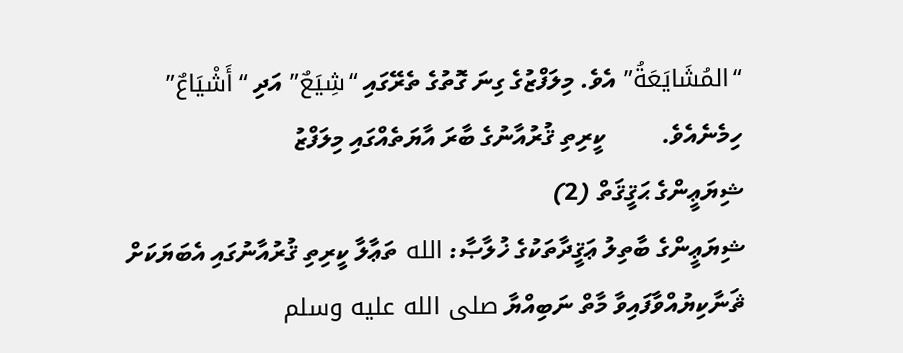“المُشَايَعَةُ” އެވެ. މިލަފްޒުގެ ގިނަ ގޮތުގެ ތެރޭގައި “شِيَعٌ” އަދި “أَشْيَاعٌ” ހިމެނެއެވެ.         ކީރިތި ޤުރުއާނުގެ ބާރަ އާޔަތެއްގައި މިލަފްޒު
ޝިޔަޢީންގެ ޙަޤީޤަތް (2)
ޝިޔަޢީންގެ ބާތިލު ޢަޤީދާތަކުގެ ޚުލާޞާ: الله ތަޢާލާ ކީރިތި ޤުރުއާނުގައި އެބަޔަކަށް ޘަނާކިޔުއްވާފައިވާ މާތް ނަބިއްޔާ صلى الله عليه وسلم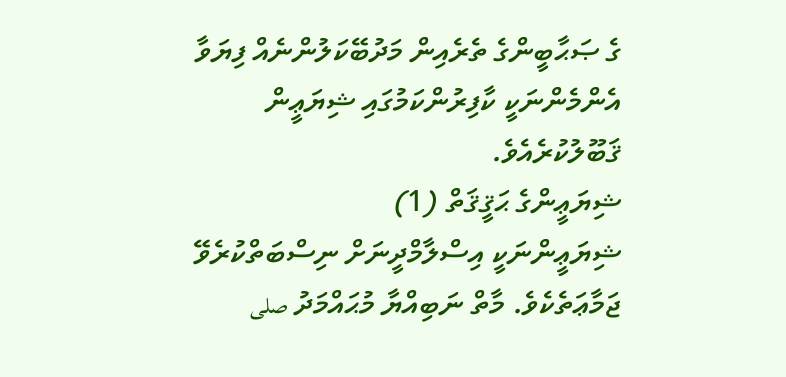ގެ ޞަޙާބީންގެ ތެރެއިން މަދުބޭކަލުންނެއް ފިޔަވާ އެންމެންނަކީ ކާފިރުންކަމުގައި ޝިޔަޢީން ޤަބޫލުކުރެއެވެ.
ޝިޔަޢީންގެ ޙަޤީޤަތް (1)
ޝިޔަޢީންނަކީ އިސްލާމްދީނަށް ނިސްބަތްކުރެވޭ ޖަމާޢަތެކެވެ. މާތް ނަބިއްޔާ މުޙައްމަދު صلى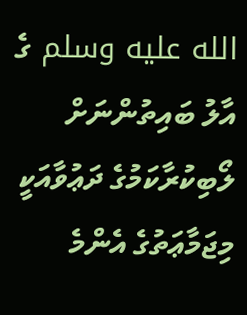الله عليه وسلم ގެ އާލު ބައިތުންނަށް ލޯބިކުރާކަމުގެ ދަޢުވާއަކީ މިޖަމާޢަތުގެ އެންމެ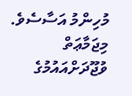މުހިންމު އަސާސެވެ. މިޖަމާޢަތް ވުޖޫދަށްއައުމުގެ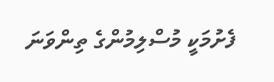ފެށުމަކީ މުސްލިމުންގެ ތިންވަނަ